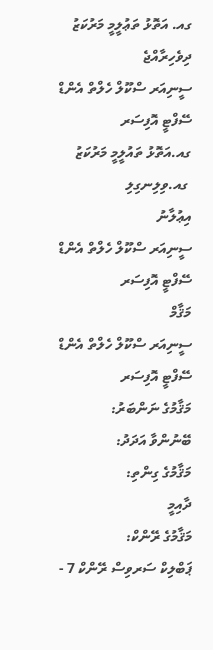ގއ. އަތޮޅު ތަޢުލީމީ މަރުކަޒު
ދިވެހިރާއްޖެ
ސީނިއަރ ސްކޫލް ހެލްތް އެންޑް ސޭފްޓީ އޮފިސަރ
ގއ.އަތޮޅު ތައުލީމީ މަރުކަޒު
 ގއ.ވިލިނގިލި
އިޢުލާނު
ސީނިއަރ ސްކޫލް ހެލްތް އެންޑް ސޭފްޓީ އޮފިސަރ
މަޤާމް
ސީނިއަރ ސްކޫލް ހެލްތް އެންޑް ސޭފްޓީ އޮފިސަރ
މަޤާމުގެ ނަންބަރު:
ބޭނުންވާ އަދަދު:
މަޤާމުގެ ގިންތި:
ދާއިމީ
މަޤާމުގެ ރޭންކް:
ޕަބްލިކް ސަރވިސް ރޭންކް 7 -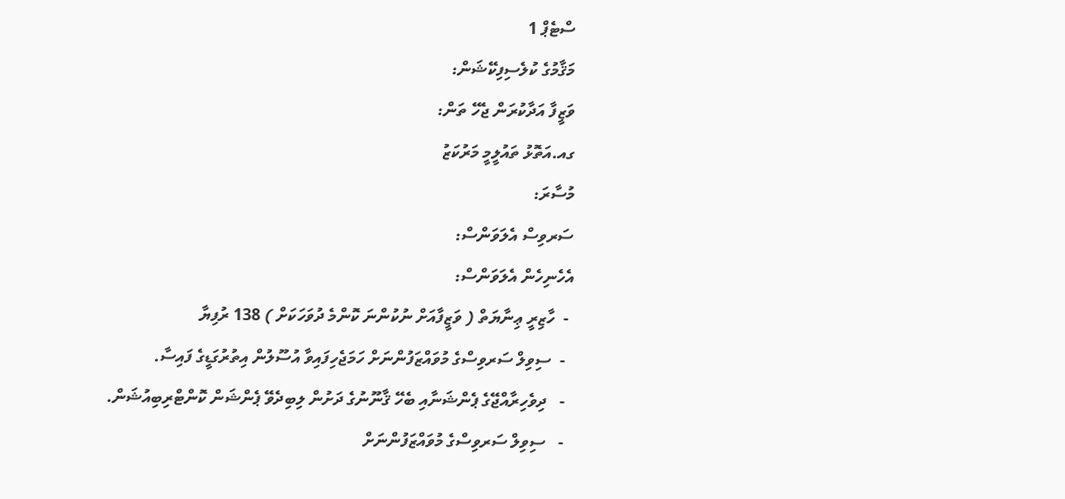ސްޓެޕް 1
މަޤާމުގެ ކުލެސިފިކޭޝަން:
ވަޒީފާ އަދާކުރަން ޖެހޭ ތަން:
ގއ.އަތޮޅު ތައުލީމީ މަރުކަޒު
މުސާރަ:
ސަރވިސް އެލަވަންސް:
އެހެނިހެން އެލަވަންސް:
 -  ހާޒިރީ ޢިނާޔަތް ( ވަޒީފާއަށް ނުކުންނަ ކޮންމެ ދުވަހަކަށް ) 138 ރުފިޔާ
  -  ސިވިލް ސަރވިސްގެ މުވައްޒަފުންނަށް ހަމަޖެހިފައިވާ އުސޫލުން އިތުރުގަޑީގެ ފައިސާ.
  -   ދިވެހިރާއްޖޭގެ ޕެންޝަނާއި ބެހޭ ޤާނޫނުގެ ދަށުން ލިބިދެވޭ ޕެންޝަން ކޮންޓްރިބިއުޝަން.
  -   ސިވިލް ސަރވިސްގެ މުވައްޒަފުންނަށް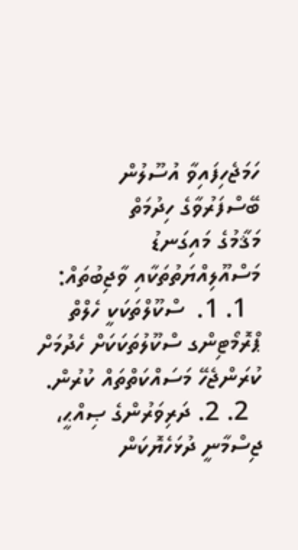ހަމަޖެހިފައިވާ އުސޫލުން ބޭސްފަރުވާގެ ހިދުމަތް
މަޤާމުގެ މައިގަނޑު މަސްއޫލިއްޔަތުތަކާއި ވާޖިބުތައް:
  1. 1.  ސްކޫލްތަކަކީ ހެލްތް ޕްރޮމޯޓިންގ ސްކޫލުތަކަކަށް ހެދުމަށް ކުރަންޖެހޭ މަސައްކަތްތައް ކުރުން.
  2. 2. ދަރިވަރުންގެ ޞިއްޙީ، ޖިސްމާނީ ދުޅަހެޔޮކަން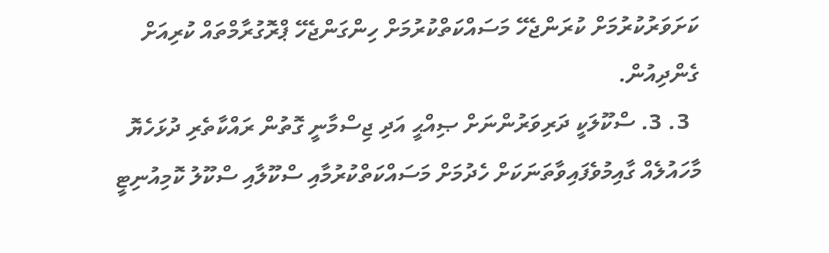ކަށަވަރުކުރުމަށް ކުރަންޖެހޭ މަސައްކަތްކުރުމަށް ހިންގަންޖެހޭ ޕްރޮގުރާމްތައް ކުރިއަށް ގެންދިއުން.
  3. 3. ސްކޫލަކީ ދަރިވަރުންނަށް ޞިއްޙީ އަދި ޖިސްމާނީ ގޮތުން ރައްކާތެރި ދުޅަހެޔޮ މާހައުލެއް ގާއިމުވެފައިވާތަނަކަށް ހެދުމަށް މަސައްކަތްކުރުމާއި ސްކޫލާއި ސްކޫލު ކޮމިއުނިޓީ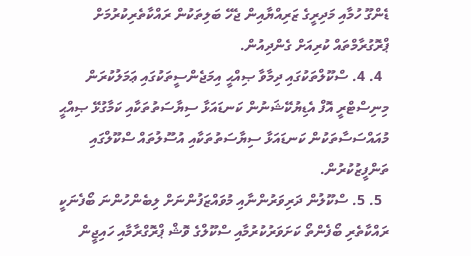ޑެންގޫ ހުމާއި މަދިރީގެ ޒަރިއްޔާއިން ޖެހޭ ބަލިތަކުން ރައްކާތެރިކުރުމަށް ޕްރޮގުރާމްތައް ކުރިއަށް ގެންދިއުން.
  4. 4. ސްކޫލްތަކުގައި ދިމާވާ ޞިއްޙީ އިމަޖެންސީތަކުގައި ޢަމަލުކުރަން މިނިސްޓްރީ އޮފް އެޑިޔުކޭޝަނުން ކަނޑައަޅާ ސިޔާސަތުތަކާއި ކަމާގުޅޭ ޞިއްޙީ މުއައްސަސާތަކުން ކަނޑައަޅާ ސިޔާސަތުތަކާއި އުސޫލުތައް ސްކޫލްގައި ތަންފީޒުކުރުން.
  5. 5. ސްކޫލުން ދަރިވަރުންނާއި މުވައްޒަފުންނަށް ލިބެންހުންނަ ބޯފެނަކީ ރައްކާތެރި ބޯފެންތޯ ކަށަވަރުކުރުމާއި ސްކޫލްގެ ވޮޝް ޕްރޮގްރާމާއި ހައިޖީން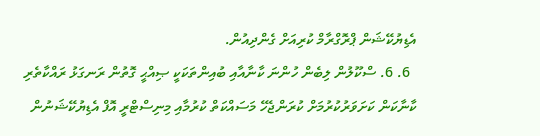އެޑިޔުކޭޝަން ޕްރޮގްރާމް ކުރިއަށް ގެންދިއުން.
  6. 6. ސްކޫލުން ލިބެން ހުންނަ ކާނާއާއި ބުއިންތަކަކީ ޞިއްޙީ ގޮތުން ރަނގަޅު ރައްކާތެރި ކާނާކަން ކަށަވަރުކުރުމަށް ކުރަންޖެހޭ މަސައްކަތް ކުރުމާއި މިނިސްޓްރީ އޮފް އެޑިޔުކޭޝަނުން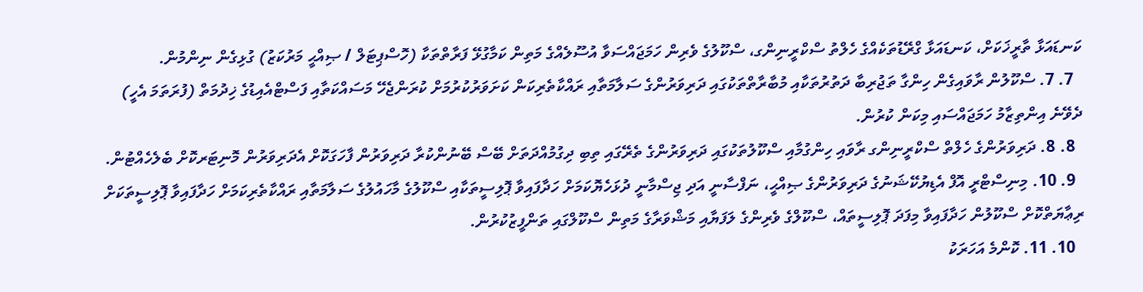ކަނޑައަޅާ ތާރީޚަކަށް، ކަނޑައަޅާ ގްރޭޑުތަކެއްގެ ހެލްތު ސްކްރީނިންގ، ސްކޫލުގެ ވެރިން ހަމަޖައްސަވާ އުސޫލެއްގެ މަތިން ކަމާގުޅޭ ފަރާތްތަކާ (ހޮސްޕިޓަލް / ޞިއްޙީ މަރުކަޒު) ގުޅިގެން ނިންމުން.
  7. 7. ސްކޫލުން ރާވައިގެން ހިންގާ ތަޖުރިބާ ދަތުރުތަކާއި މުބާރާތްތަކުގައި ދަރިވަރުންގެ ސަލާމަތާއި ރައްކާތެރިކަން ކަށަވަރުކުރުމަށް ކުރަންޖެހޭ މަސައްކަތާއި ފަސްޓްއެއިޑުގެ ޚިދުމަތް (ފުރަތަމަ އެހީ) ދެވޭނެ އިންތިޒާމު ހަމަޖައްސައި މިކަން ކުރުން.
  8. 8. ދަރިވަރުންގެ ހެލްތް ސްކްރީނިންގ ރާވައި ހިންގުމާއި ސްކޫލުތަކުގައި ދަރިވަރުންގެ ތެރޭގައި ތިބި ދިގުމުއްދަތަށް ބޭސް ބޭނުންކުރާ ދަރިވަރުން ފާހަގަކޮށް އެދަރިވަރުން މޮނިޓަރކޮށް ބެލެހެއްޓުން.
  9. 10. މިނިސްޓްރީ އޮފް އެޑިޔުކޭޝަނުގެ ދަރިވަރުންގެ ޞިއްޙީ، ނަފްސާނީ އަދި ޖިސްމާނީ ދުޅަހެޔޮކަމަށް ހަދާފައިވާ ޕޮލިސީތަކާއި ސްކޫލުގެ މާހައުލުގެ ސަލާމަތާއި ރައްކާތެރިކަމަށް ހަދާފައިވާ ޕޮލިސީތަކަށް ރިޢާޔަތްކޮށް ސްކޫލުން ހަދާފައިވާ މިފަދަ ޕޮލިސީތައް، ސްކޫލްގެ ވެރިންގެ ލަފަޔާއި މަޝްވަރާގެ މަތިން ސްކޫލްގައި ތަންފީޒުކުރުން.
  10. 11. ކޮންމެ އަހަރަކު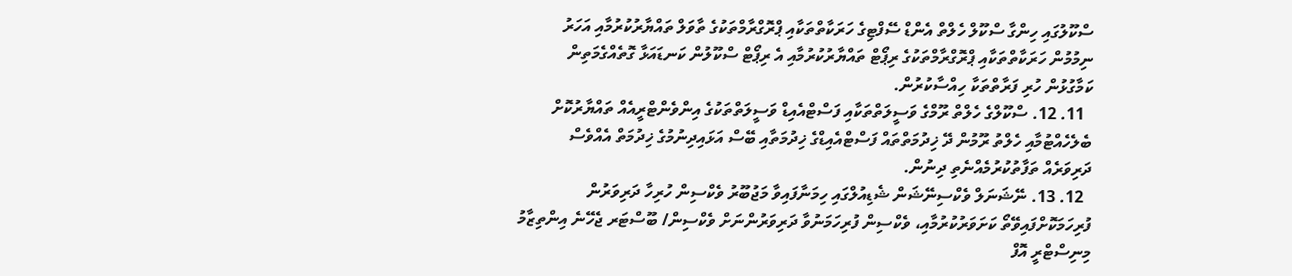ސްކޫލުގައި ހިންގާ ސްކޫލް ހެލްތް އެންޑް ސޭފްޓިގެ ހަރަކާތްތަކާއި ޕްރޮގްރާމްތަކުގެ ތާވަލް ތައްޔާރުކުރުމާއި އަހަރު ނިމުމުން ހަރަކާތްތަކާއި ޕްރޮގްރާމްތަކުގެ ރިޕޯޓް ތައްޔާރުކުރުމާއި އެ ރިޕޯޓް ސްކޫލުން ކަނޑައަޅާ ގޮތެއްގެމަތިން ކަމާގުޅުން ހުރި ފަރާތްތަކާ ހިއްސާކުރުން.
  11. 12. ސްކޫލްގެ ހެލްތް ރޫމްގެ ވަސީލަތްތަކާއި ފަސްޓްއެއިޑް ވަސީލަތްތަކުގެ އިންވެންޓްރީއެއް ތައްޔާރުކޮށް ބެލެހެއްޓުމާއި ހެލްތު ރޫމުން ދޭ ޚިދުމަތްތައް ފަސްޓްއެއިޑްގެ ޚިދުމަތާއި ބޭސް އަޅައިދިނުމުގެ ޚިދުމަތް އެއްވެސް ދަރިވަރެއް ތަފާތުކުރުމެއްނެތި ދިނުން.
  12. 13. ނޭޝަނަލް ވެކްސިނޭޝަން ޝެޑިއުލްގައި ހިމަނާފައިވާ މަޖުބޫރު ވެކްސިން ހުރިހާ ދަރިވަރުން ފުރިހަމަކޮށްފައިވޭތޯ ކަށަވަރުކުރުމާއި، ވެކްސިން ފުރިހަމަނުވާ ދަރިވަރުންނަށް ވެކްސިން/ ބޫސްޓަރ ޖެހޭނެ އިންތިޒާމު މިނިސްޓްރީ އޮފް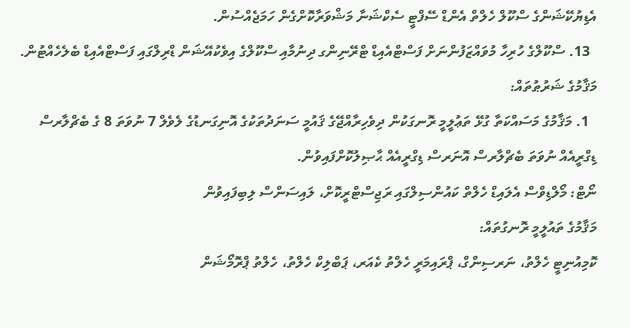އެޑިޔުކޭޝަންގެ ސްކޫލް ހެލްތް އެންޑް ސޭފްޓީ ސެކްޝަނާ މަޝްވަރާކޮށްގެން ހަމަޖެއްސުން.
  13. ސްކޫލްގެ ހުރިހާ މުވައްޒަފުންނަށް ފަސްޓްއެއިޑް ޓްރޭނިންގ ދިނުމާއި ސްކޫލްގެ އިވެކުއޭޝަން ޑްރިލްގައި ފަސްޓްއެއިޑް ބެލެހެއްޓުން.
މަޤާމުގެ ޝަރުޠުތައް:
  1. މަޤާމުގެ މަސައްކަތާ ގުޅޭ ތަޢުލީމީ ރޮނގަކުން ދިވެހިރާއްޖޭގެ ޤައުމީ ސަނަދުތަކުގެ އޮނިގަނޑުގެ ލެވެލް 7 ނުވަތަ 8 ގެ ބެޗްލާރސް ޑިގްރީއެއް ނުވަތަ ބެޗްލާރސް އޮނަރސް ޑިގްރީއެއް ޙާޞިލުކޮށްފައިވުން.
ނޯޓް: މޯލްޑިވްސް އެލައިޑް ހެލްތް ކައުންސިލްގައި ރަޖިސްޓްރީކޮށް، ލައިސަންސް ލިބިފައިވުން
މަޤާމުގެ ތައުލީމީ ރޮނގުތައް:
ކޮމިއުނިޓީ ހެލްތު، ނަރސިންގް، ޕްރައިމަރީ ހެލްތު ކެއަރ، ޕަބްލިކް ހެލްތު، ހެލްތު ޕްރޮމޯޝަން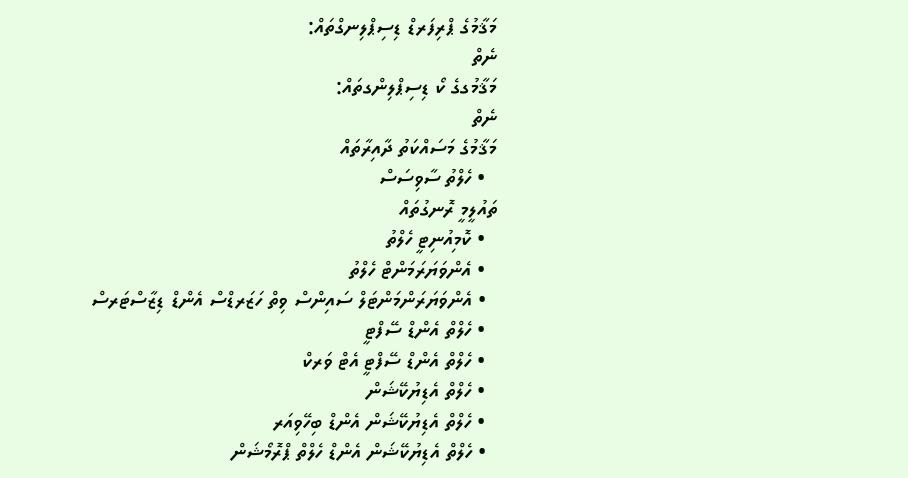މަޤާމުގެ ޕްރިފަރޑް ޑިސިޕްލިނގްތައް:
ނެތް
މަޤާމުގގެ ކޯ ޑިސިޕްލިންގތައް:
ނެތް
މަޤާމުގެ މަސައްކަތު ދާއިރާތައް
  • ހެލްތު ސާވިސަސް
ތައުލީމީ ރޮނގުތައް
  • ކޮމިއުނިޓީ ހެލްތު
  • އެންވަޔަރަމަންޓް ހެލްތު
  • އެންވަޔަރަންމަންޓަލް ސައިންސް ވިތް ހަޒަރޑްސް އެންޑް ޑިޒާސްޓަރސް
  • ހެލްތް އެންޑް ސޭފްޓީ
  • ހެލްތް އެންޑް ސޭފްޓީ އެޓް ވަރކް
  • ހެލްތް އެޑިޔުކޭޝަން
  • ހެލްތް އެޑިޔުކޭޝަން އެންޑް ބިހޭވިއަރ
  • ހެލްތް އެޑިޔުކޭޝަން އެންޑް ހެލްތް ޕްރޮމޯޝަން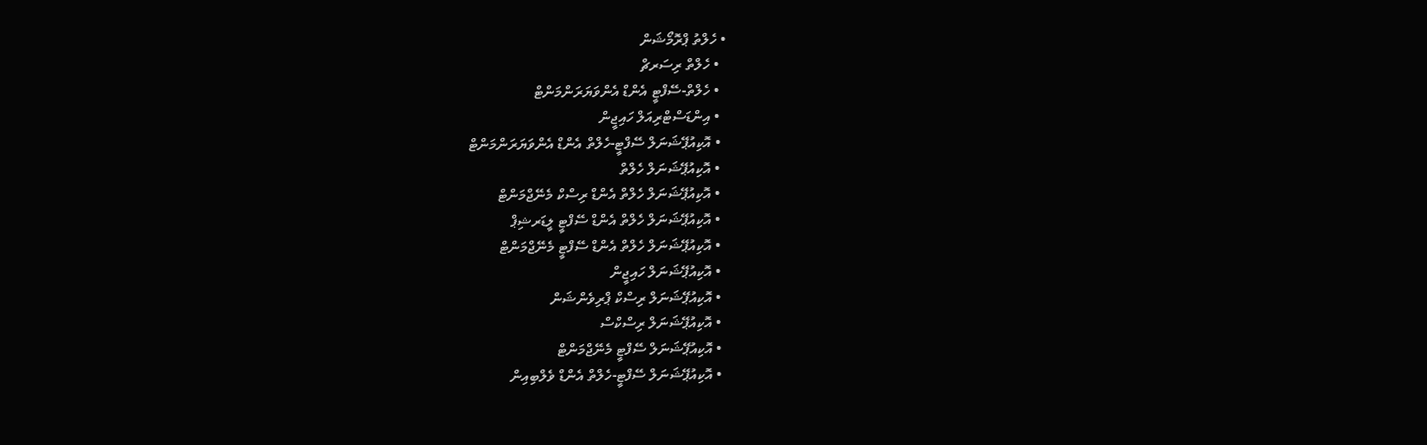• ހެލްތު ޕްރޮމޯޝަން
  • ހެލްތް ރިސަރޗް
  • ހެލްތް-ސޭފްޓީ އެންޑް އެންވަޔަރަންމަންޓް
  • އިންޑަސްޓްރިއަލް ހައިޖީން
  • އޮކިއުޕޭޝަނަލް ސޭފްޓީ-ހެލްތް އެންޑް އެންވަޔަރަންމަންޓް
  • އޮކިއުޕޭޝަނަލް ހެލްތް
  • އޮކިއުޕޭޝަނަލް ހެލްތް އެންޑް ރިސްކް މެނޭޖްމަންޓް
  • އޮކިއުޕޭޝަނަލް ހެލްތް އެންޑް ސޭފްޓީ ލީޑަރޝިޕް
  • އޮކިއުޕޭޝަނަލް ހެލްތް އެންޑް ސޭފްޓީ މެނޭޖްމަންޓް
  • އޮކިއުޕޭޝަނަލް ހައިޖީން
  • އޮކިއުޕޭޝަނަލް ރިސްކް ޕްރިވެންޝަން
  • އޮކިއުޕޭޝަނަލް ރިސްކްސް
  • އޮކިއުޕޭޝަނަލް ސޭފްޓީ މެނޭޖްމަންޓް
  • އޮކިއުޕޭޝަނަލް ސޭފްޓީ-ހެލްތް އެންޑް ވެލްބިއިން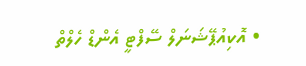• އޮކިއުޕޭޝަނަލް ސޭފްޓީ އެންޑް ހެލްތް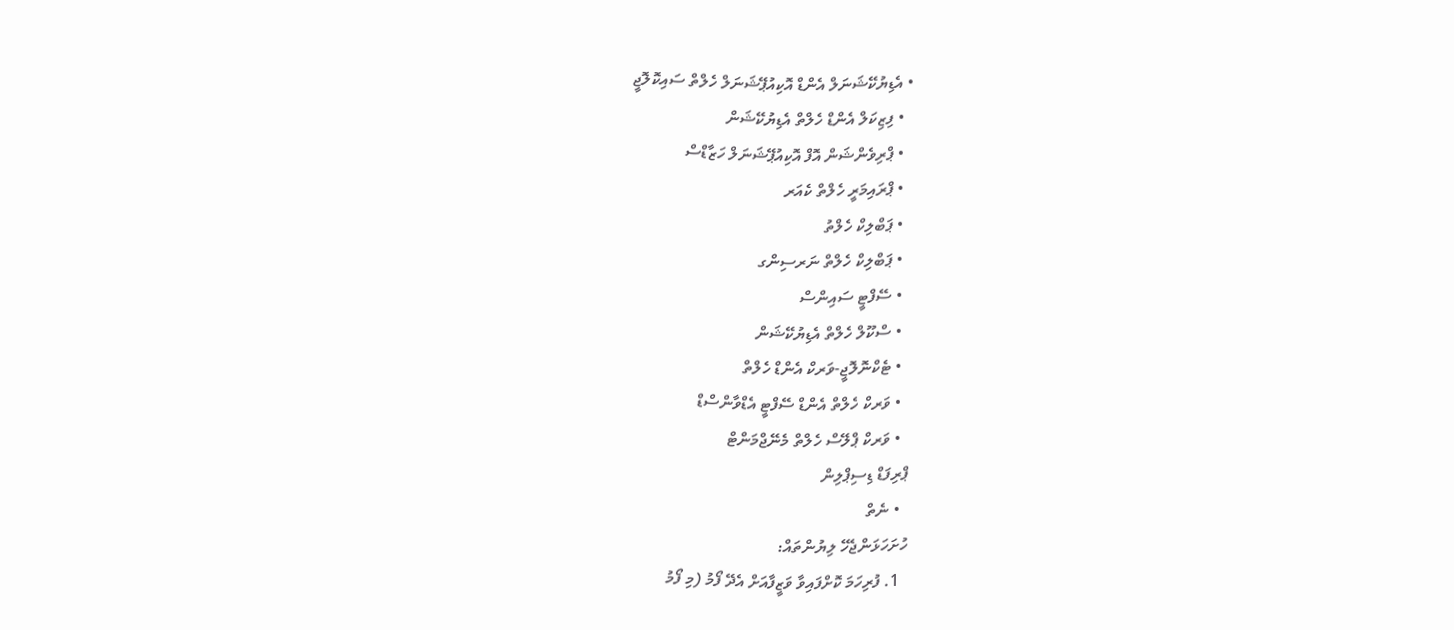• އެޑިޔުކޭޝަނަލް އެންޑް އޮކިއުޕޭޝަނަލް ހެލްތް ސައިކޮލޮޖީ
  • ފިޒިކަލް އެންޑް ހެލްތް އެޑިޔުކޭޝަން
  • ޕްރިވެންޝަން އޮފް އޮކިއުޕޭޝަނަލް ހަޒާޑްސް
  • ޕްރައިމަރީ ހެލްތް ކެއަރ
  • ޕަބްލިކް ހެލްތު
  • ޕަބްލިކް ހެލްތް ނަރސިންގ
  • ސޭފްޓީ ސައިންސް
  • ސްކޫލް ހެލްތް އެޑިޔުކޭޝަން
  • ޓެކްނޮލޮޖީ-ވަރކް އެންޑް ހެލްތް
  • ވަރކް ހެލްތް އެންޑް ސޭފްޓީ އެޑްވާންސްޑް
  • ވަރކް ޕްލޭސް ހެލްތް މެނޭޖްމަންޓް
ޕްރިފަޑް ޑިސިޕްލިން
  • ނެތް
ހުށަހަޅަންޖެހޭ ލިޔުންތައް:
  1. ފުރިހަމަ ކޮށްފައިވާ ވަޒީފާއަށް އެދޭ ފޯމު (މި ފޯމު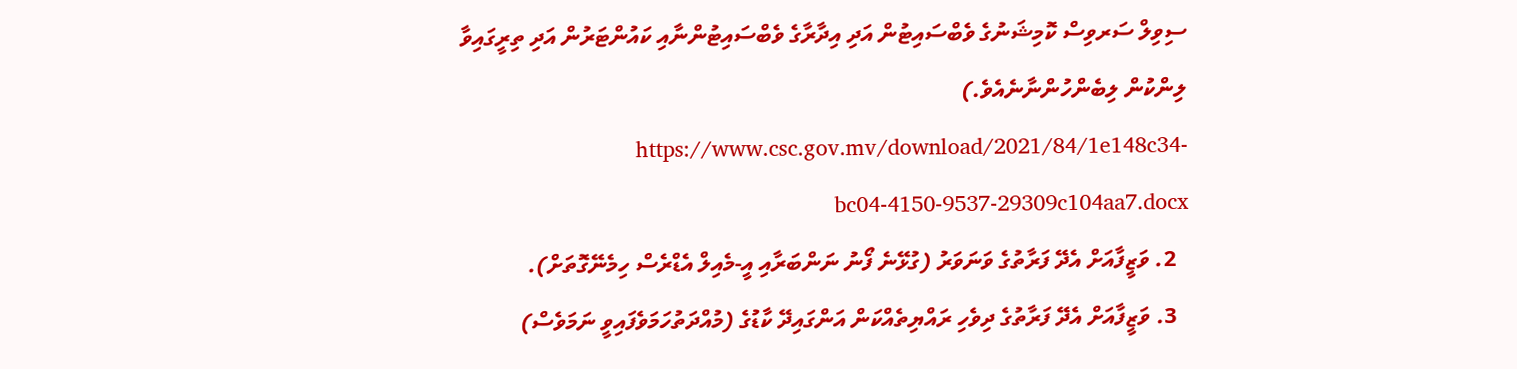ސިވިލް ސަރވިސް ކޮމިޝަނުގެ ވެބްސައިޓުން އަދި އިދާރާގެ ވެބްސައިޓުންނާއި ކައުންޓަރުން އަދި ތިރީގައިވާ ލިންކުން ލިބެންހުންނާނެއެވެ.) https://www.csc.gov.mv/download/2021/84/1e148c34-bc04-4150-9537-29309c104aa7.docx
  2. ވަޒީފާއަށް އެދޭ ފަރާތުގެ ވަނަވަރު (ގުޅޭނެ ފޯނު ނަންބަރާއި އީ-މެއިލް އެޑްރެސް ހިމެނޭގޮތަށް).
  3. ވަޒީފާއަށް އެދޭ ފަރާތުގެ ދިވެހި ރައްޔިތެއްކަން އަންގައިދޭ ކާޑުގެ (މުއްދަތުހަމަވެފައިވީ ނަމަވެސް)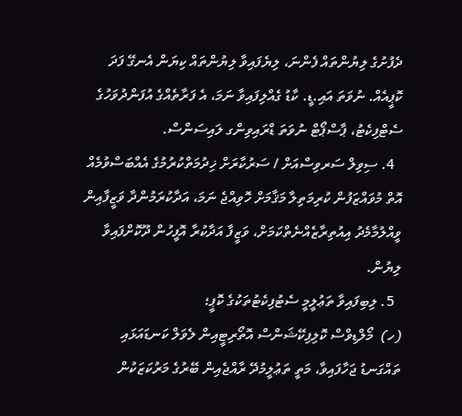ދެފުށުގެ ލިޔުންތައް ފެންނަ، ލިޔެފައިވާ ލިޔުންތައް ކިޔަން އެނގޭ ފަދަ ކޮޕީއެއް. ނުވަތަ އައި.ޑީ. ކާޑު ގެއްލިފައިވާ ނަމަ، އެ ފަރާތެއްގެ އުފަންދުވަހުގެ ސެޓްފިކެޓު، ޕާސްޕޯޓް ނުވަތަ ޑްރައިވިންގ ލައިސަންސް.
  4. ސިވިލް ސަރވިސްއަށް / ސަރުކާރަށް ޚިދުމަތްކުރުމުގެ އެއްބަސްވުމެއް އޮތް މުވައްޒަފުން ކުރިމަތިލާ މަޤާމަށް ހޮވިއްޖެ ނަމަ، އަދާކުރަމުންދާ ވަޒީފާއިން ވީއްލުމާމެދު އިއުތިރާޒެއްނެތްކަމަށް، ވަޒީފާ އަދާކުރާ އޮފީހުން ދޫކޮށްފައިވާ ލިޔުން.
  5. ލިބިފައިވާ ތަޢުލީމީ ސެޓުފިކެޓުތަކުގެ ކޮޕީ؛
(ހ)  މޯލްޑިވްސް ކޮލިފިކޭޝަންސް އޮތޯރިޓީއިން ލެވަލް ކަނޑައަޅައި ތައްގަނޑު ޖަހާފައިވާ، މަތީ ތަޢުލީމުދޭ ރާއްޖެއިން ބޭރުގެ މަރުކަޒަކުން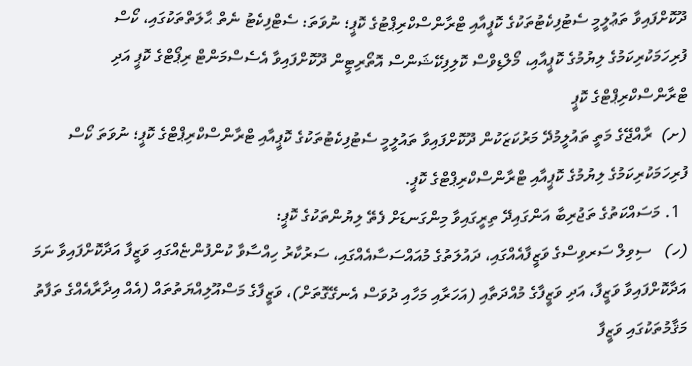ދޫކޮށްފައިވާ ތަޢުލީމީ ސެޓުފިކެޓުތަކުގެ ކޮޕީއާއި ޓްރާންސްކްރިޕްޓުގެ ކޮޕީ؛ ނުވަތަ: ސެޓްފިކެޓު ނެތް ޙާލަތްތަކުގައި، ކޯސް ފުރިހަމަކުރިކަމުގެ ލިޔުމުގެ ކޮޕީއާއި، މޯލްޑިވްސް ކޮލިފިކޭޝަންސް އޮތޯރިޓީން ދޫކޮށްފައިވާ އެސެސްމަންޓް ރިޕޯޓްގެ ކޮޕީ އަދި ޓްރާންސްކްރިޕްޓްގެ ކޮޕީ
(ށ)  ރާއްޖޭގެ މަތީ ތައުލީމުދޭ މަރުކަޒަކުން ދޫކޮށްފައިވާ ތައުލީމީ ސެޓުފިކެޓުތަކުގެ ކޮޕީއާއި ޓްރާންސްކްރިޕްޓްގެ ކޮޕީ؛ ނުވަތަ ކޯސް ފުރިހަމަކުރިކަމުގެ ލިޔުމުގެ ކޮޕީއާއި ޓްރާންސްކްރިޕްޓްގެ ކޮޕީ.
  1. މަސައްކަތުގެ ތަޖުރިބާ އަންގައިދޭ ތިރީގައިވާ މިންގަނޑަށް ފެތޭ ލިޔުންތަކުގެ ކޮޕީ:
(ހ)   ސިވިލް ސަރވިސްގެ ވަޒީފާއެއްގައި، ދައުލަތުގެ މުއައްސަސާއެއްގައި، ސަރުކާރު ހިއްސާވާ ކުންފުންޏެއްގައި ވަޒީފާ އަދާކޮށްފައިވާ ނަމަ އަދާކޮށްފައިވާ ވަޒީފާ، އަދި ވަޒީފާގެ މުއްދަތާއި (އަހަރާއި މަހާއި ދުވަސް އެނގޭގޮތަށް)، ވަޒީފާގެ މަސްއޫލިއްޔަތުތައް (އެއް އިދާރާއެއްގެ ތަފާތު މަޤާމުތަކުގައި ވަޒީފާ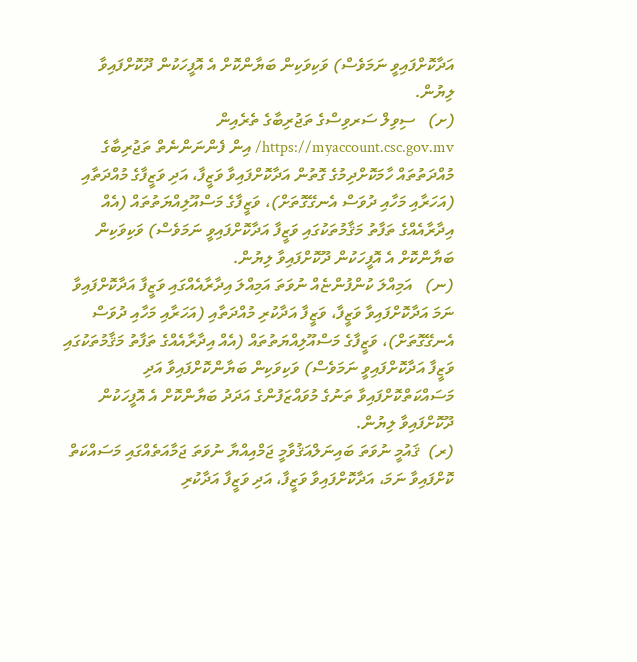އަދާކޮށްފައިވީ ނަމަވެސް) ވަކިވަކިން ބަޔާންކޮށް އެ އޮފީހަކުން ދޫކޮށްފައިވާ ލިޔުން.
(ށ)   ސިވިލް ސަރވިސްގެ ތަޖުރިބާގެ ތެރެއިން https://myaccount.csc.gov.mv/ އިން ފެންނަންނެތް ތަޖުރިބާގެ މުއްދަތުތައް ހާމަކޮށްދިމުގެ ގޮތުން އަދާކޮށްފައިވާ ވަޒީފާ، އަދި ވަޒީފާގެ މުއްދަތާއި (އަހަރާއި މަހާއި ދުވަސް އެނގޭގޮތަށް)، ވަޒީފާގެ މަސްއޫލިއްޔަތުތައް (އެއް އިދާރާއެއްގެ ތަފާތު މަޤާމުތަކުގައި ވަޒީފާ އަދާކޮށްފައިވީ ނަމަވެސް) ވަކިވަކިން ބަޔާންކޮށް އެ އޮފީހަކުން ދޫކޮށްފައިވާ ލިޔުން.
(ނ)   އަމިއްލަ ކުންފުންޏެއް ނުވަތަ އަމިއްލަ އިދާރާއެއްގައި ވަޒީފާ އަދާކޮށްފައިވާ ނަމަ އަދާކޮށްފައިވާ ވަޒީފާ، ވަޒީފާ އަދާކުރި މުއްދަތާއި (އަހަރާއި މަހާއި ދުވަސް އެނގޭގޮތަށް)، ވަޒީފާގެ މަސްއޫލިއްޔަތުތައް (އެއް އިދާރާއެއްގެ ތަފާތު މަޤާމުތަކުގައި ވަޒީފާ އަދާކޮށްފައިވީ ނަމަވެސް) ވަކިވަކިން ބަޔާންކޮށްފައިވާ އަދި މަސައްކަތްކޮށްފައިވާ ތަނުގެ މުވައްޒަފުންގެ އަދަދު ބަޔާންކޮށް އެ އޮފީހަކުން ދޫކޮށްފައިވާ ލިޔުން.
(ރ)  ޤައުމީ ނުވަތަ ބައިނަލްއަޤުވާމީ ޖަމްއިއްޔާ ނުވަތަ ޖަމާއަތެއްގައި މަސައްކަތް ކޮށްފައިވާ ނަމަ، އަދާކޮށްފައިވާ ވަޒީފާ، އަދި ވަޒީފާ އަދާކުރި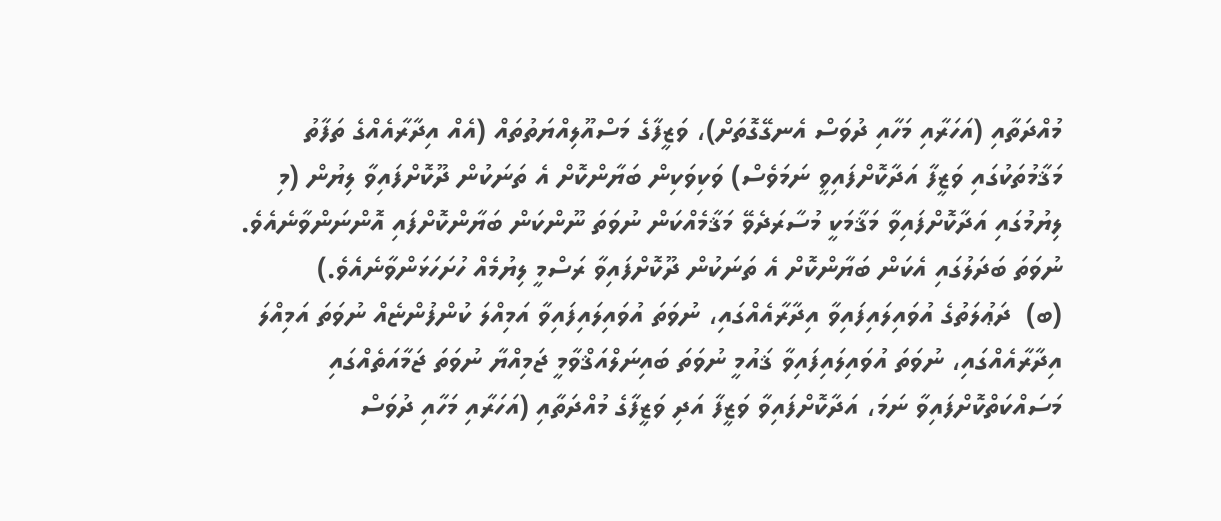މުއްދަތާއި (އަހަރާއި މަހާއި ދުވަސް އެނގޭގޮތަށް)، ވަޒީފާގެ މަސްއޫލިއްޔަތުތައް (އެއް އިދާރާއެއްގެ ތަފާތު މަޤާމުތަކުގައި ވަޒީފާ އަދާކޮށްފައިވީ ނަމަވެސް) ވަކިވަކިން ބަޔާންކޮށް އެ ތަނަކުން ދޫކޮށްފައިވާ ލިޔުން (މި ލިޔުމުގައި އަދާކޮށްފައިވާ މަޤާމަކީ މުސާރަދެވޭ މަޤާމެއްކަން ނުވަތަ ނޫންކަން ބަޔާންކޮށްފައި އޮންނަންވާނެއެވެ. ނުވަތަ ބަދަލުގައި އެކަން ބަޔާންކޮށް އެ ތަނަކުން ދޫކޮށްފައިވާ ރަސްމީ ލިޔުމެއް ހުށަހަޅަންވާނެއެވެ.)
(ބ)  ދަޢުލަތުގެ އުވައިލައިފައިވާ އިދާރާއެއްގައި، ނުވަތަ އުވައިލައިފައިވާ އަމިއްލަ ކުންފުންޏެއް ނުވަތަ އަމިއްލަ އިދާރާއެއްގައި، ނުވަތަ އުވައިލައިފައިވާ ޤައުމީ ނުވަތަ ބައިނަލްއަޤްވާމީ ޖަމިއްޔާ ނުވަތަ ޖަމާއަތެއްގައި މަސައްކަތްކޮށްފައިވާ ނަމަ، އަދާކޮށްފައިވާ ވަޒީފާ އަދި ވަޒީފާގެ މުއްދަތާއި (އަހަރާއި މަހާއި ދުވަސް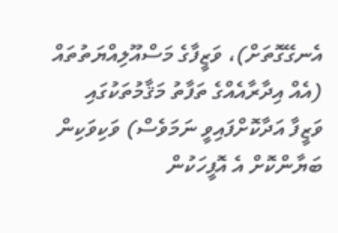އެނގޭގޮތަށް)، ވަޒީފާގެ މަސްއޫލިއްޔަތުތައް (އެއް އިދާރާއެއްގެ ތަފާތު މަޤާމުތަކުގައި ވަޒީފާ އަދާކޮށްފައިވީ ނަމަވެސް) ވަކިވަކިން ބަޔާންކޮށް އެ އޮފީހަކުން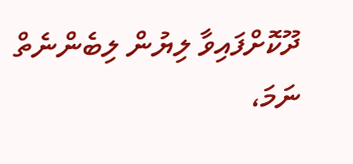ދޫކޮށްފައިވާ ލިޔުން ލިބެންނެތް ނަމަ،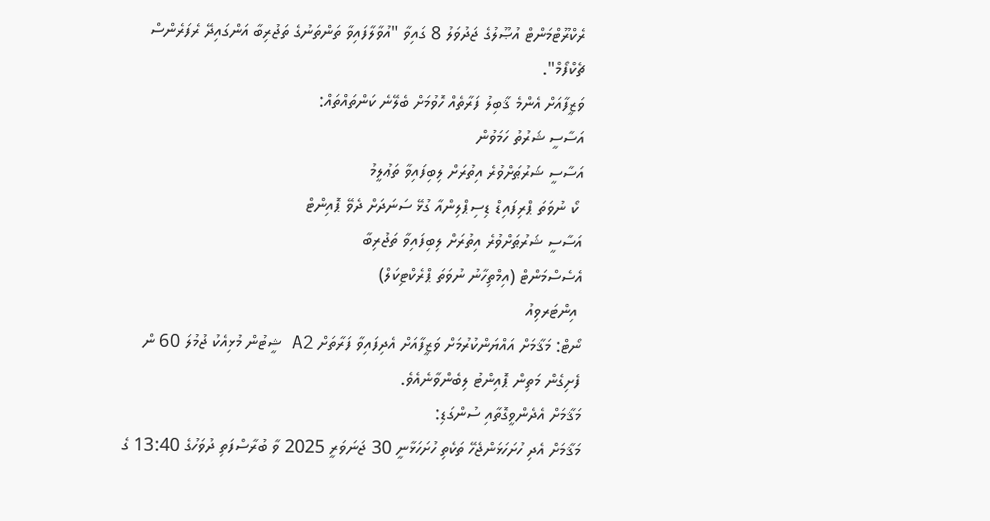ރެކްރޫޓްމަންޓް އުޞޫލުގެ ޖަދުވަލު 8 ގައިވާ "އުވާލާފައިވާ ތަންތަނުގެ ތަޖުރިބާ އަންގައިދޭ ރެފަރެންސް ޗެކްފޯމް".
ވަޒީފާއަށް އެންމެ ޤާބިލު ފަރާތެއް ހޮވުމަށް ބެލޭނެ ކަންތައްތައް:
އަސާސީ ޝަރުތު ހަމަވުން
އަސާސީ ޝަރުޠަށްވުރެ އިތުރަށް ލިބިފައިވާ ތަޢުލީމު
 ކޯ ނުވަތަ ޕްރިފައިޑް ޑިސިޕްލިންއާ ގުޅޭ ސަނަދަށް ދެވޭ ޕޮއިންޓް
އަސާސީ ޝަރުޠަށްވުރެ އިތުރަށް ލިބިފައިވާ ތަޖުރިބާ
އެސެސްމަންޓް (އިމްތިހާނު ނުވަތަ ޕްރެކްޓިކަލް)
 އިންޓަރވިއު
ނޯޓް: މަޤާމަށް އައްޔަންކުރުމަށް ވަޒީފާއަށް އެދިފައިވާ ފަރާތަށް A2 ޝީޓުން މުޅިއެކު ޖުމުލަ 60 ން ފެށިގެން މަތިން ޕޮއިންޓު ލިބެންވާނެއެވެ.
މަޤާމަށް އެދެންވީގޮތާއި ސުންގަޑި:
މަޤާމަށް އެދި ހުށަހަޅަންޖެހޭ ތަކެތި ހުށަހަޅާނީ 30 ޖަނަވަރީ 2025 ވާ ބުރާސްފަތި ދުވަހުގެ 13:40 ގެ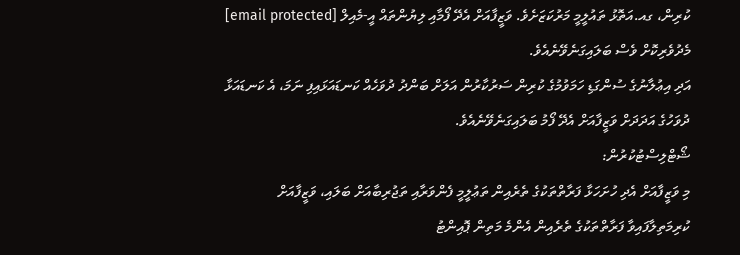ކުރިން، ގއ.އަތޮޅު ތައުލީމީ މަރުކަޒަށެވެ. ވަޒީފާއަށް އެދޭ ފޯމާއި ލިޔުންތައް އީ-މެއިލް [email protected] މެދުވެރިކޮށް ވެސް ބަލައިގަނެވޭނެއެވެ.
އަދި އިޢުލާނުގެ ސުންގަޑި ހަމަވުމުގެ ކުރިން ސަރުކާރުން އަލަށް ބަންދު ދުވަހެއް ކަނޑައަޅައިފި ނަމަ، އެ ކަނޑައަޅާ ދުވަހުގެ އަދަދަށް ވަޒީފާއަށް އެދޭ ފޯމު ބަލައިގަނެވޭނެއެވެ.
ޝޯޓްލިސްޓުކުރުން:
މި ވަޒީފާއަށް އެދި ހުށަހަޅާ ފަރާތްތަކުގެ ތެރެއިން ތަޢުލީމީ ފެންވަރާއި ތަޖުރިބާއަށް ބަލައި، ވަޒީފާއަށް ކުރިމަތިލާފައިވާ ފަރާތްތަކުގެ ތެރެއިން އެންމެ މަތިން ޕޮއިންޓު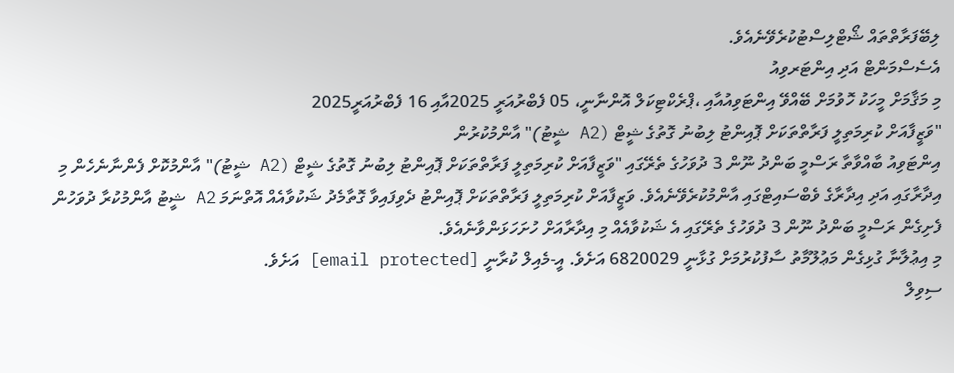ލިބޭފަރާތްތައް ޝޯޓްލިސްޓުކުރެވޭނެއެވެ.
އެސެސްމަންޓް އަދި އިންޓަރވިއު
މި މަޤާމަށް މީހަކު ހޮވުމަށް ބޭއްވޭ އިންޓަވިއުއާއި ،ޕްރެކްޓިކަލް އޮންނާނީ، 05 ފެބްރުއަރީ 2025އާއި 16 ފެބްރުއަރީ2025
"ވަޒީފާއަށް ކުރިމަތިލީ ފަރާތްތަކަށް ޕޮއިންޓު ލިބުނު ގޮތުގެ ޝީޓް (A2 ޝީޓު)" އާންމުކުރުން
އިންޓަވިއު ބާއްވާތާ ރަސްމީ ބަންދު ނޫން 3 ދުވަހުގެ ތެރޭގައި "ވަޒީފާއަށް ކުރިމަތިލީ ފަރާތްތަކަށް ޕޮއިންޓު ލިބުނު ގޮތުގެ ޝީޓް (A2 ޝީޓު)" އާންމުކޮށް ފެންނާނެހެން މި އިދާރާގައި އަދި އިދާރާގެ ވެބްސައިޓްގައި އާންމުކުރެވޭނެއެވެ. ވަޒީފާއަށް ކުރިމަތިލީ ފަރާތްތަކަށް ޕޮއިންޓު ދެވިފައިވާ ގޮތާމެދު ޝަކުވާއެއް އޮތްނަމަ A2 ޝީޓު އާންމުކުރާ ދުވަހުން ފެށިގެން ރަސްމީ ބަންދު ނޫން 3 ދުވަހުގެ ތެރޭގައި އެ ޝަކުވާއެއް މި އިދާރާއަށް ހުށަހަޅަންވާނެއެވެ.
މި އިޢުލާނާ ގުޅިގެން މަޢުލޫމާތު ސާފުކުރުމަށް ގުޅާނީ 6820029 އަށެވެ. އީ-މެއިލް ކުރާނީ [email protected] އަށެވެ.
ސިވިލް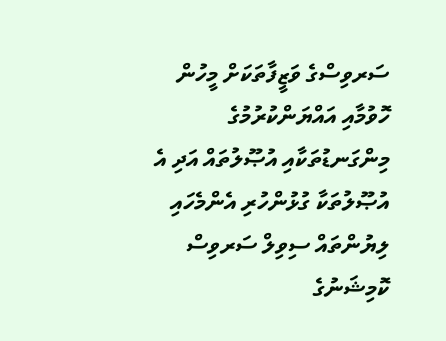ސަރވިސްގެ ވަޒީފާތަކަށް މީހުން ހޮވުމާއި އައްޔަންކުރުމުގެ މިންގަނޑުތަކާއި އުޞޫލުތައް އަދި އެ އުޞޫލުތަކާ ގުޅުންހުރި އެންމެހައި ލިޔުންތައް ސިވިލް ސަރވިސް ކޮމިޝަނުގެ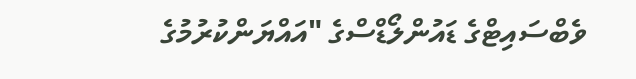ވެބްސައިޓްގެ ޑައުންލޯޑްސްގެ "އައްޔަންކުރުމުގެ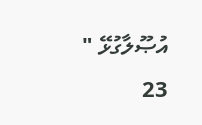އުޞޫލާގުޅޭ "
23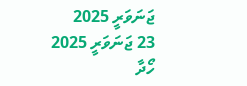ޖަނަވަރީ 2025
23 ޖަނަވަރީ 2025
ހޯދާ